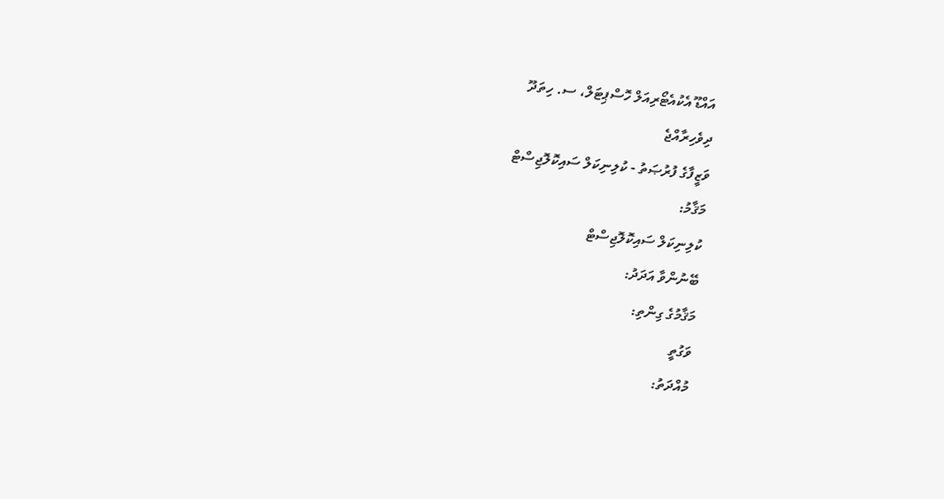އައްޑޫ އެކުއެޓޯރިއަލް ހޮސްޕިޓަލް، ސ. ހިތަދޫ
ދިވެހިރާއްޖެ
ވަޒީފާގެ ފުރުޞަތު - ކުލިނިކަލް ސައިކޮލޮޖިސްޓް
މަޤާމު:
ކުލިނިކަލް ސައިކޮލޮޖިސްޓް
ބޭނުންވާ އަދަދު:
މަޤާމުގެ ގިންތި:
ވަގުތީ
މުއްދަތު: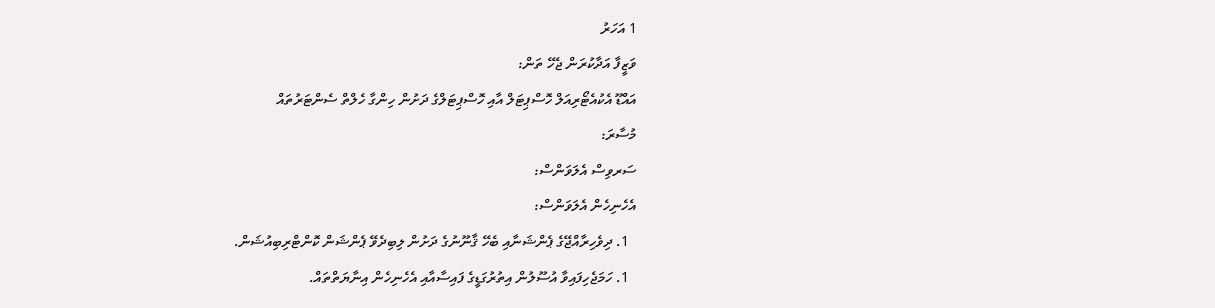1 އަހަރު
ވަޒީފާ އަދާކުރަން ޖެހޭ ތަން:
އައްޑޫ އެކުއެޓޯރިއަލް ހޮސްޕިޓަލް އާއި ހޮސްޕިޓަލްގެ ދަށުން ހިންގާ ހެލްތް ސެންޓަރުތައް
މުސާރަ:
ސަރވިސް އެލަވަންސް:
އެހެނިހެން އެލަވަންސް:
  1. ދިވެހިރާއްޖޭގެ ޕެންޝަނާއި ބެހޭ ޤާނޫނުގެ ދަށުން ލިބިދެވޭ ޕެންޝަން ކޮންޓްރިބިއުޝަން.
  1. ހަމަޖެހިފައިވާ އުސޫލުން އިތުރުގަޑީގެ ފައިސާއާއި އެހެނިހެން އިނާޔަތްތައް.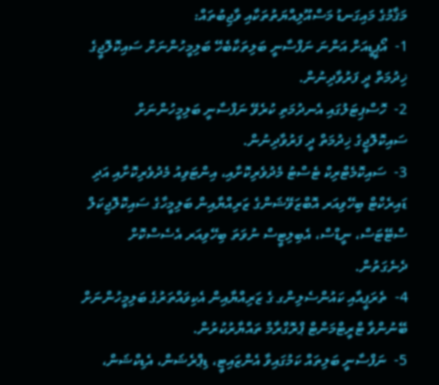މަޤާމުގެ މައިގަނޑު މަސްއޫލިއްޔަތުތަކާއި ވާޖިބުތައް:
1-  އޯޕީޑީއަށް އަންނަ ނަފްސާނީ ބަލިތަކާބެހޭ ބަލިމީހުންނަށް ސައިކޮލޮޖީގެ ޚިދުމަތް ދީ ފަރުވާދިނުން.
2-  ހޮސްޕިޓަލުގައި އެނދުމަތި ކުރެވޭ ނަފްސާނީ ބަލިމީހުންނަށް ސައިކޮލޮޖީގެ ޚިދުމަތް ދީ ފަރުވާދިނުން.
3-  ސައިކޮމެޓްރިކް ޓެސްޓު މެދުވެރިކޮށާއި، އިންޓަވިއު މެދުވެރިކޮށާއި އަދި ޑައިރެކްޓް ބިހޭވިއަރ އޮބްޒަވޭޝަންގެ ޒަރިއްޔާއިން ބަލިމީހާގެ ސައިކޮލޮޖިކަލް ސްޓޭޓަސް، ނީޑްސް، އެބިލިޓީސް ނުވަތަ ބިހޭވިއަރ އެސެސްކޮށް ދެނެގަތުން.
4-  ތެރަޕީއާއި ކައުންސެލިންގ ގެ ޒަރިއްޔާއިން އެކިވައްތަރުގެ ބަލިމީހުންނަށް ބޭނުންވާ ޓްރީޓްމަންޓް ޕްރޮގްރާމް ތައްޔާރުކުރުން.
5-  ނަފްސާނީ ބަލިތައް ކަމުގައިވާ އެންޒައިޓީ، ޑިޕްރެޝަން، އެޑިކްޝަން،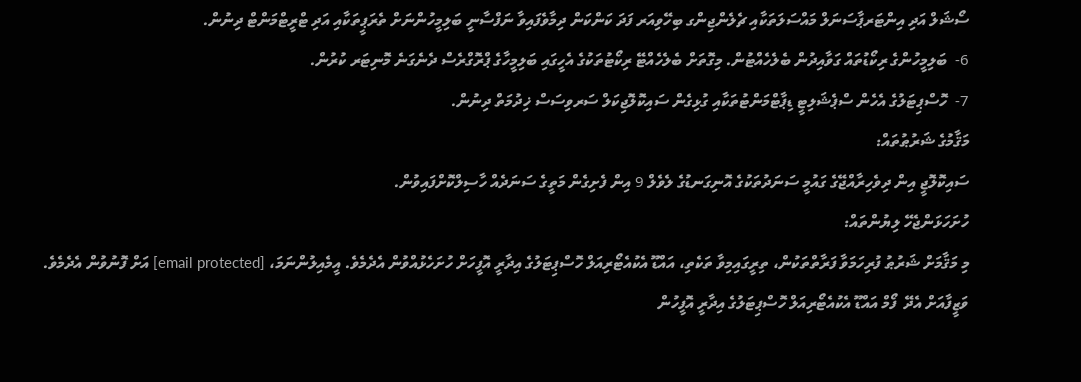ސޯޝަލް އަދި އިންޓަރޕާސަނަލް މައްސަލަތަކާއި ޗެލެންޖިންގ ބިހޭވިއަރ ފަދަ ކަންކަން ދިމާވެފައިވާ ނަފްސާނީ ބަލިމީހުންނަށް ތެރަޕީތަކާއި އަދި ޓްރީޓްމަންޓް ދިނުން.
6-  ބަލިމީހުންގެ ރިކޯޑުތައް ގަވާއިދުން ބެލެހެއްޓުން. މިގޮތަށް ބެލެހެއްޓޭ ރިކޯޓުތަކުގެ އެހީގައި ބަލިމީހާގެ ޕްރޮގްރެސް ދެނެގަނެ މޮނިޓަރ ކުރުން.
7-  ހޮސްޕިޓަލުގެ އެހެން ސްޕެޝަލިޓީ ޑިޕާޓްމަންޓުތަކާއި ގުޅިގެން ސައިކޮލޮޖިކަލް ސަރވިސަސް ޚިދުމަތް ދިނުން.
މަޤާމުގެ ޝަރުޠުތައް:
ސައިކޮލޮޖީ އިން ދިވެހިރާއްޖޭގެ ގައުމީ ސަނަދުތަކުގެ އޮނިގަނޑުގެ ލެވެލް 9 އިން ފެށިގެން މަތީގެ ސަނަދެއް ހާސިލްކޮށްފައިވުން.
ހުށަހަޅަންޖެހޭ ލިޔުންތައް:
މި މަޤާމަށް ޝަރުޠު ފުރިހަމަވާ ފަރާތްތަކުން، ތިރީގައިމިވާ ތަކެތި، އައްޑޫ އެކުއެޓޯރިއަލް ހޮސްޕިޓަލުގެ އިދާރީ އޮފީހަށް ހުށަހެޅުއްވުން އެދެމެވެ. އީމެއިލުންނަމަ، [email protected] އަށް ފޮނުވުން އެދެމެވެ. ވަޒީފާއަށް އެދޭ  ފޯމް އައްޑޫ އެކުއެޓޯރިއަލް ހޮސްޕިޓަލުގެ އިދާރީ އޮފީހުން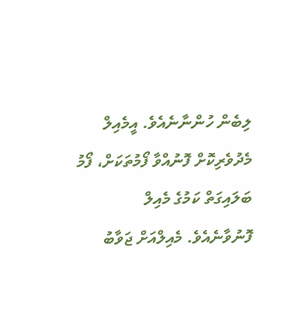ލިބެން ހުންނާނެއެވެ. އީމެއިލް މެދުވެރިކޮށް ފޮނުއްވާ ފޯމުތަކަށް، ފޯމު ބަލައިގަތް ކަމުގެ މެއިލް ފޮނުވާނެއެވެ. މެއިލްއަށް ޖަވާބު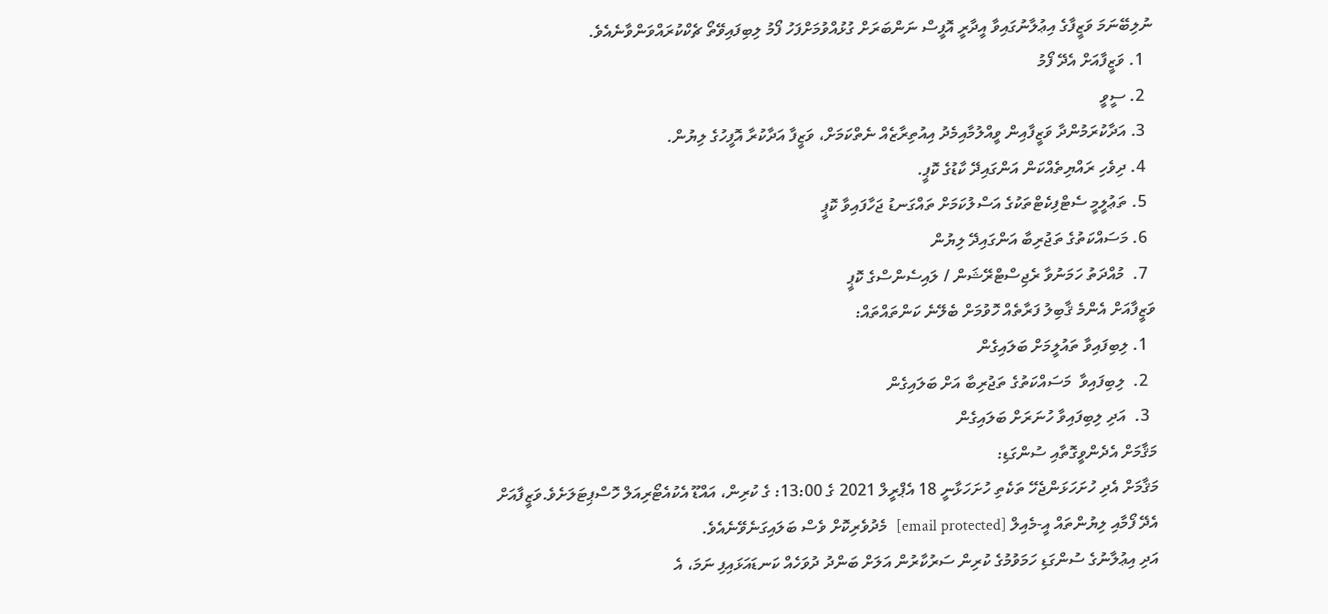ނުލިބޭނަމަ ވަޒީފާގެ އިޢުލާނުގައިވާ އީދާރީ އޮފީސް ނަންބަރަށް ގުޅުއްވުމަށްފަހު ފޯމު ލިބިފައިވޭތޯ ޗެކްކުރައްވަންވާނެއެވެ.
  1. ވަޒީފާއަށް އެދޭ ފޯމު
  2. ސީވީ
  3. އަދާކުރަމުންދާ ވަޒީފާއިން ވީއްލުމާއިމެދު އިއުތިރާޒެއް ނެތްކަމަށް، ވަޒީފާ އަދާކުރާ އޮފީހުގެ ލިޔުން.
  4. ދިވެހި ރައްޔިތެއްކަން އަންގައިދޭ ކާޑުގެ ކޮޕީ.
  5. ތަޢުލީމީ ސެޓްފިކެޓްތަކުގެ އަސްލުކަމަށް ތައްގަނޑު ޖަހާފައިވާ ކޮޕީ
  6. މަސައްކަތުގެ ތަޖުރިބާ އަންގައިދޭ ލިޔުން
  7.  މުއްދަތު ހަމަނުވާ ރެޖިސްޓްރޭޝަން / ލައިސެންސްގެ ކޮޕީ
ވަޒީފާއަށް އެންމެ ޤާބިލު ފަރާތެއް ހޮވުމަށް ބެލޭނެ ކަންތައްތައް:
  1. ލިބިފައިވާ ތައުލީމަށް ބަލައިގެން
  2.  ލިބިފައިވާ  މަސައްކަތުގެ ތަޖުރިބާ އަށް ބަލައިގެން
  3.  އަދި ލިބިފައިވާ ހުނަރަށް ބަލައިގެން
މަޤާމަށް އެދެންވީގޮތާއި ސުންގަޑި:
މަޤާމަށް އެދި ހުށަހަޅަންޖެހޭ ތަކެތި ހުށަހަޅާނީ 18 އެޕްރީލް 2021 ގެ 13:00: ގެ ކުރިން، އައްޑޫ އެކުއެޓޯރިއަލް ހޮސްޕިޓަލަށެވެ.ވަޒީފާއަށް އެދޭ ފޯމާއި ލިޔުންތައް އީ-މެއިލް [email protected]  މެދުވެރިކޮށް ވެސް ބަލައިގަނެވޭނެއެވެ.
އަދި އިޢުލާނުގެ ސުންގަޑި ހަމަވުމުގެ ކުރިން ސަރުކާރުން އަލަށް ބަންދު ދުވަހެއް ކަނޑައަޅައިފި ނަމަ، އެ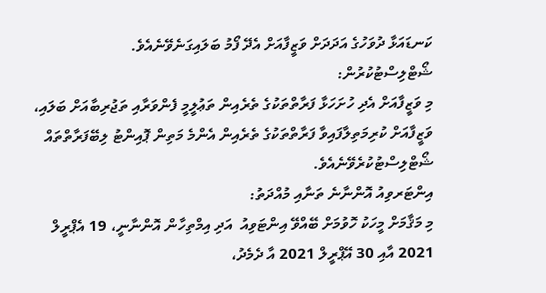ކަނޑައަޅާ ދުވަހުގެ އަދަދަށް ވަޒީފާއަށް އެދޭ ފޯމު ބަލައިގަނެވޭނެއެވެ.
ޝޯޓްލިސްޓުކުރުން:
މި ވަޒީފާއަށް އެދި ހުށަހަޅާ ފަރާތްތަކުގެ ތެރެއިން ތަޢުލީމީ ފެންވަރާއި ތަޖުރިބާއަށް ބަލައި، ވަޒީފާއަށް ކުރިމަތިލާފައިވާ ފަރާތްތަކުގެ ތެރެއިން އެންމެ މަތިން ޕޮއިންޓު ލިބޭފަރާތްތައް ޝޯޓްލިސްޓުކުރެވޭނެއެވެ.
އިންޓަރވިއު އޮންނާނެ ތަނާއި މުއްދަތު:
މި މަޤާމަށް މީހަކު ހޮވުމަށް ބޭއްވޭ އިންޓަވިއު  އަދި އިމްތިހާން އޮންނާނީ، 19 އެޕްރީލް  2021 އާއި 30 އޭޕްރީލް 2021 އާ ދެމެދު،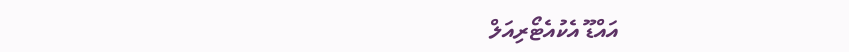އައްޑޫ އެކުއެޓޯރިއަލް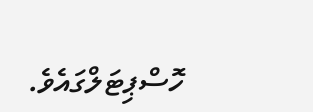ހޮސްޕިޓަލްގައެވެ.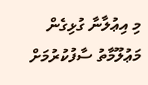މި އިޢުލާނާ ގުޅިގެން މަޢުލޫމާތު ސާފުކުރުމަށް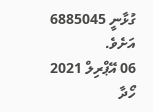ގުޅާނީ 6885045 އަށެވެ.
06 އޭޕްރިލް 2021
ހޯދާ